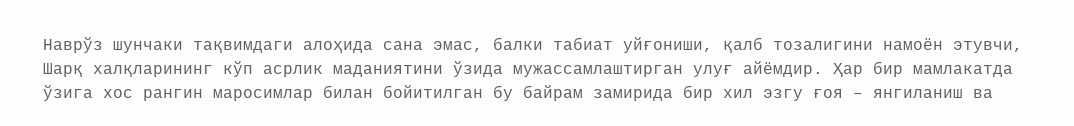Наврўз шунчаки тақвимдаги алоҳида сана эмас, балки табиат уйғониши, қалб тозалигини намоён этувчи, Шарқ халқларининг кўп асрлик маданиятини ўзида мужассамлаштирган улуғ айёмдир. Ҳар бир мамлакатда ўзига хос рангин маросимлар билан бойитилган бу байрам замирида бир хил эзгу ғоя – янгиланиш ва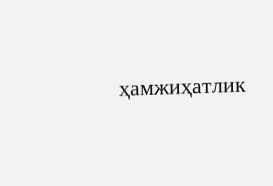ҳамжиҳатлик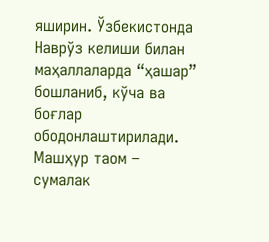яширин. Ўзбекистонда Наврўз келиши билан маҳаллаларда “ҳашар” бошланиб, кўча ва боғлар ободонлаштирилади. Машҳур таом – сумалак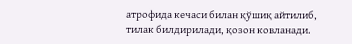атрофида кечаси билан қўшиқ айтилиб, тилак билдирилади, қозон ковланади.